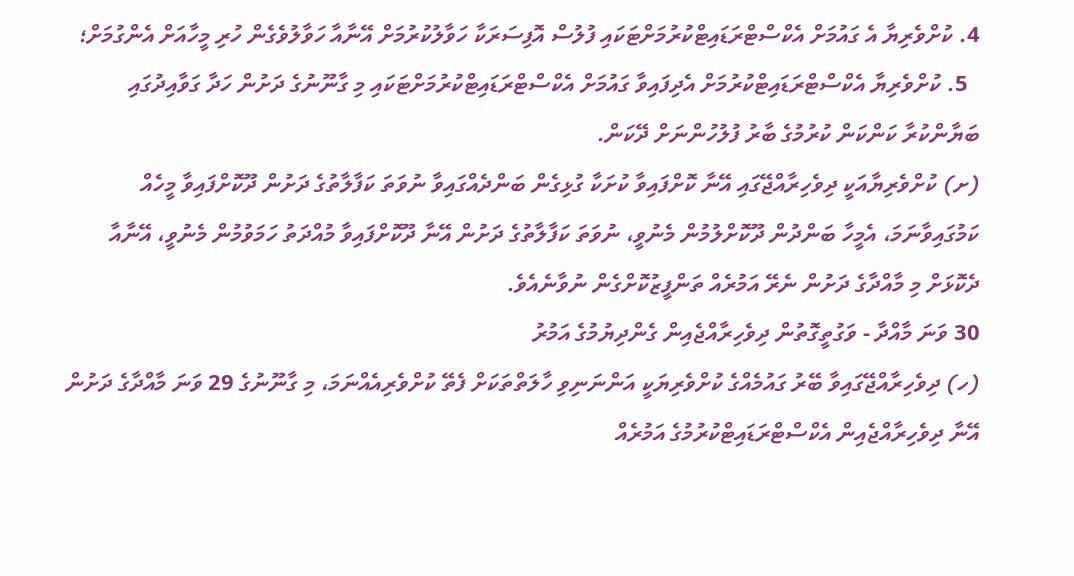4. ކުށްވެރިޔާ އެ ގައުމަށް އެކްސްޓްރަޑައިޓްކުރުމަށްޓަކައި ފުލުސް އޮފިސަރަކާ ހަވާލުކުރުމަށް އޭނާއާ ހަވާލުވެގެން ހުރި މީހާއަށް އެންގުމަށް؛
  5. ކުށްވެރިޔާ އެކްސްޓްރަޑައިޓްކުރުމަށް އެދިފައިވާ ގައުމަށް އެކްސްޓްރަޑައިޓްކުރުމަށްޓަކައި މި ގާނޫނުގެ ދަށުން ހަދާ ގަވާއިދުގައި ބަޔާންކުރާ ކަންކަން ކުރުމުގެ ބާރު ފުލުހުންނަށް ދޭކަން.
(ށ) ކުށްވެރިޔާއަކީ ދިވެހިރާއްޖޭގައި އޭނާ ކޮށްފައިވާ ކުށަކާ ގުޅިގެން ބަންދެއްގައިވާ ނުވަތަ ކަފާލާތުގެ ދަށުން ދޫކޮށްފައިވާ މީހެއް ކަމުގައިވާނަމަ، އެމީހާ ބަންދުން ދޫކޮށްލުމުން މެނުވީ، ނުވަތަ ކަފާލާތުގެ ދަށުން އޭނާ ދޫކޮށްފައިވާ މުއްދަތު ހަމަވުމުން މެނުވީ، އޭނާއާ ދެކޮޅަށް މި މާއްދާގެ ދަށުން ނެރޭ އަމުރެއް ތަންފީޒުކޮށްގެން ނުވާނެއެވެ.
30 ވަނަ މާއްދާ - ވަގުތީގޮތުން ދިވެހިރާއްޖެއިން ގެންދިޔުމުގެ އަމުރު
(ހ) ދިވެހިރާއްޖޭގައިވާ ބޭރު ގައުމެއްގެ ކުށްވެރިޔަކީ އަންނަނިވި ހާލަތްތަކަށް ފެތޭ ކުށްވެރިއެއްނަމަ، މި ގާނޫނުގެ 29 ވަނަ މާއްދާގެ ދަށުން އޭނާ ދިވެހިރާއްޖެއިން އެކްސްޓްރަޑައިޓްކުރުމުގެ އަމުރެއް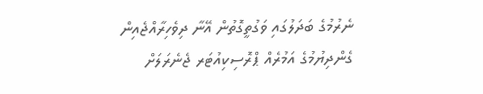ނެރުމުގެ ބަދަލުގައި ވަގުތީގޮތުން އޭނާ ދިވެހިރާއްޖެއިން ގެންދިޔުމުގެ އަމުރެއް ޕްރޮސިކިއުޓަރ ޖެނެރަލަށް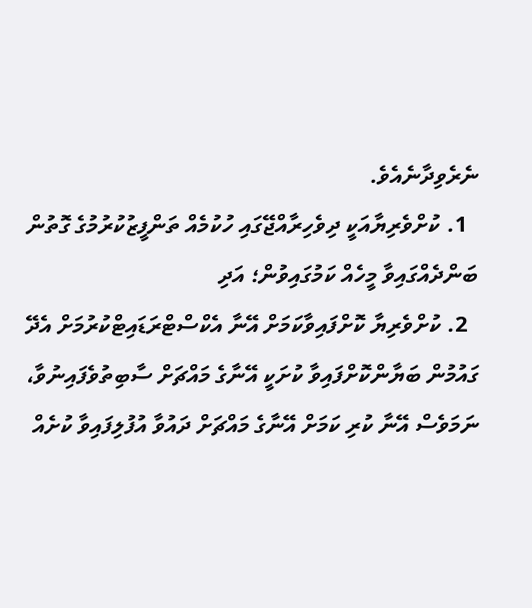ނެރެވިދާނެއެވެ.
  1. ކުށްވެރިޔާއަކީ ދިވެހިރާއްޖޭގައި ހުކުމެއް ތަންފީޒުކުރުމުގެ ގޮތުން ބަންދެއްގައިވާ މީހެއް ކަމުގައިވުން؛ އަދި
  2. ކުށްވެރިޔާ ކޮށްފައިވާކަމަށް އޭނާ އެކްސްޓްރަޑައިޓްކުރުމަށް އެދޭ ގައުމުން ބަޔާންކޮށްފައިވާ ކުށަކީ އޭނާގެ މައްޗަށް ސާބިތުވެފައިނުވާ، ނަމަވެސް އޭނާ ކުރި ކަމަށް އޭނާގެ މައްޗަށް ދައުވާ އުފުލިފައިވާ ކުށެއް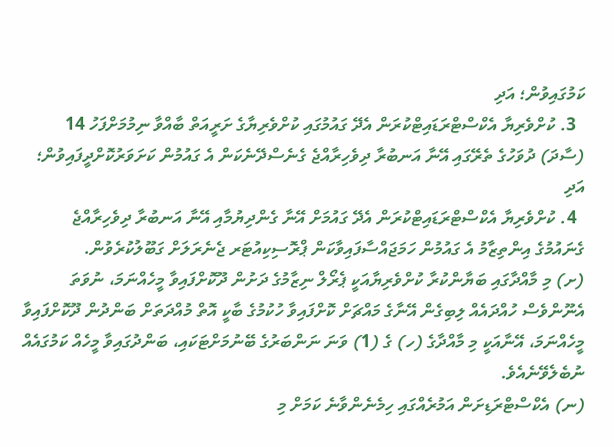ކަމުގައިވުން؛ އަދި
  3. ކުށްވެރިޔާ އެކްސްޓްރަޑައިޓްކުރަން އެދޭ ގައުމުގައި ކުށްވެރިޔާގެ ށަރީއަތް ބާއްވާ ނިމުމަށްފަހު 14 (ސާދަ) ދުވަހުގެ ތެރޭގައި އޭނާ އަނބުރާ ދިވެހިރާއްޖެ ގެނެސްދޭނެކަން އެ ގައުމުން ކަށަވަރުކޮށްދީފައިވުން؛ އަދި
  4. ކުށްވެރިޔާ އެކްސްޓްރަޑައިޓްކުރަން އެދޭ ގައުމަށް އޭނާ ގެންދިޔުމާއި އޭނާ އަނބުރާ ދިވެހިރާއްޖެ ގެނައުމުގެ އިންތިޒާމު އެ ގައުމުން ހަމަޖައްސާފައިވާކަން ޕްރޮސިކިއުޓަރ ޖެނެރަލަށް ގަބޫލުކުރެވުން.
(ށ) މި މާއްދާގައި ބަޔާންކުރާ ކުށްވެރިޔާއަކީ ޕެރޯލް ނިޒާމުގެ ދަށުން ދޫކޮށްފައިވާ މީހެއްނަމަ، ނުވަތަ އެނޫންވެސް ހުއްދައެއް ލިބިގެން އޭނާގެ މައްޗަށް ކޮށްފައިވާ ހުކުމުގެ ބާކީ އޮތް މުއްދަތަށް ބަންދުން ދޫކޮށްފައިވާ މީހެއްނަމަ، އޭނާއަކީ މި މާއްދާގެ (ހ) ގެ (1) ވަނަ ނަންބަރުގެ ބޭނުމަށްޓަކައި، ބަންދުގައިވާ މީހެއް ކަމުގައެއް ނުބެލެވޭނެއެވެ.
(ނ) އެކްސްޓްރަޑިށަން އަމުރެއްގައި ހިމެނެންވާނެ ކަމަށް މި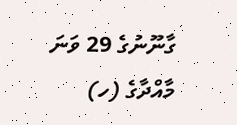ގާނޫނުގެ 29 ވަނަ މާއްދާގެ (ހ)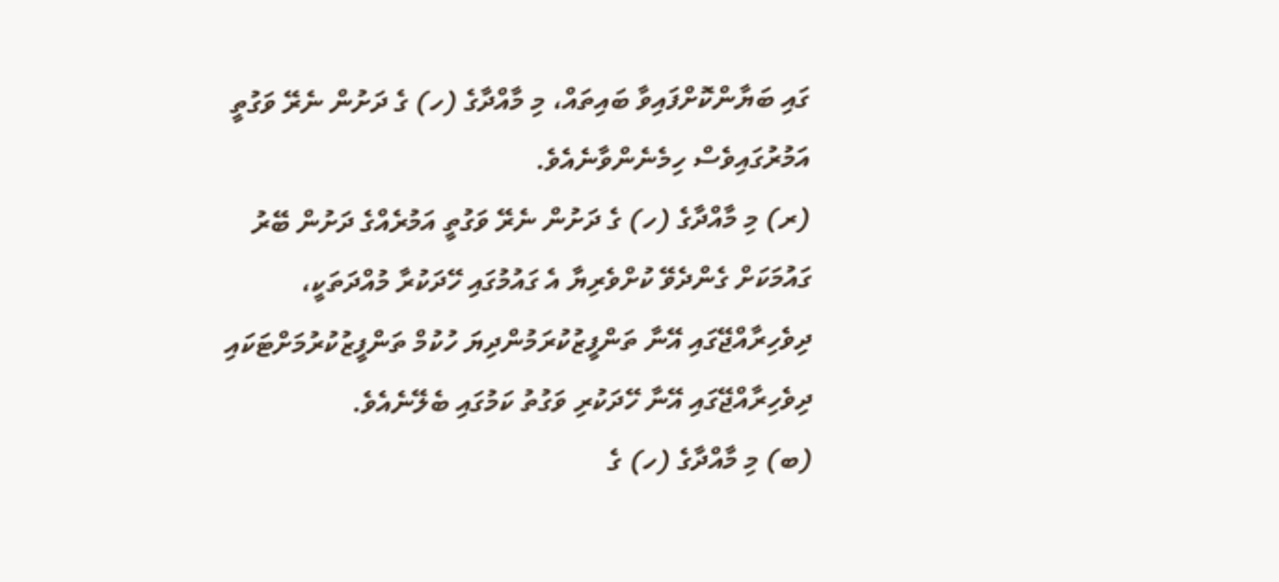ގައި ބަޔާންކޮށްފައިވާ ބައިތައް، މި މާއްދާގެ (ހ) ގެ ދަށުން ނެރޭ ވަގުތީ އަމުރުގައިވެސް ހިމެނެންވާނެއެވެ.
(ރ) މި މާއްދާގެ (ހ) ގެ ދަށުން ނެރޭ ވަގުތީ އަމުރެއްގެ ދަށުން ބޭރު ގައުމަކަށް ގެންދެވޭ ކުށްވެރިޔާ އެ ގައުމުގައި ހޭދަކުރާ މުއްދަތަކީ، ދިވެހިރާއްޖޭގައި އޭނާ ތަންފީޒުކުރަމުންދިޔަ ހުކުމް ތަންފީޒުކުރުމަށްޓަކައި ދިވެހިރާއްޖޭގައި އޭނާ ހޭދަކުރި ވަގުތު ކަމުގައި ބެލޭނެއެވެ.
(ބ) މި މާއްދާގެ (ހ) ގެ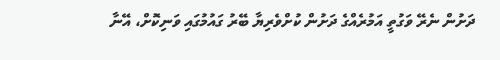ދަށުން ނެރޭ ވަގުތީ އަމުރެއްގެ ދަށުން ކުށްވެރިޔާ ބޭރު ގައުމުގައި ވަނިކޮށް، އޭނާ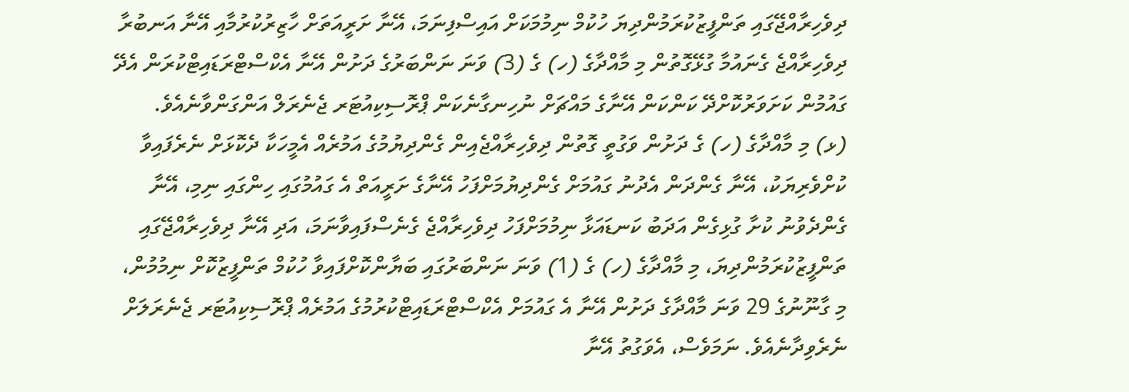ދިވެހިރާއްޖޭގައި ތަންފީޒުކުރަމުންދިޔަ ހުކުމް ނިމުމަކަށް އައިސްފިނަމަ، އޭނާ ށަރީއަތަށް ހާޒިރުކުރުމާއި އޭނާ އަނބުރާ ދިވެހިރާއްޖެ ގެނައުމާ ގުޅޭގޮތުން މި މާއްދާގެ (ހ) ގެ (3) ވަނަ ނަންބަރުގެ ދަށުން އޭނާ އެކްސްޓްރަޑައިޓްކުރަން އެދޭ ގައުމުން ކަށަވަރުކޮށްދޭ ކަންކަން އޭނާގެ މައްޗަށް ނުހިނގާނެކަން ޕްރޮސިކިއުޓަރ ޖެނެރަލް އަންގަންވާނެއެވެ.
(ޅ) މި މާއްދާގެ (ހ) ގެ ދަށުން ވަގުތީ ގޮތުން ދިވެހިރާއްޖެއިން ގެންދިޔުމުގެ އަމުރެއް އެމީހަކާ ދެކޮޅަށް ނެރެފައިވާ ކުށްވެރިޔަކު، އޭނާ ގެންދަން އެދުނު ގައުމަށް ގެންދިޔުމަށްފަހު އޭނާގެ ށަރީއަތް އެ ގައުމުގައި ހިންގައި ނިމި، އޭނާ ގެންދެވުނު ކުށާ ގުޅިގެން އަދަބު ކަނޑައަޅާ ނިމުމަށްފަހު ދިވެހިރާއްޖެ ގެނެސްފައިވާނަމަ، އަދި އޭނާ ދިވެހިރާއްޖޭގައި ތަންފީޒުކުރަމުންދިޔަ، މި މާއްދާގެ (ހ) ގެ (1) ވަނަ ނަންބަރުގައި ބަޔާންކޮށްފައިވާ ހުކުމް ތަންފީޒުކޮށް ނިމުމުން، މި ގާނޫނުގެ 29 ވަނަ މާއްދާގެ ދަށުން އޭނާ އެ ގައުމަށް އެކްސްޓްރަޑައިޓްކުރުމުގެ އަމުރެއް ޕްރޮސިކިއުޓަރ ޖެނެރަލަށް ނެރެވިދާނެއެވެ. ނަމަވެސް، އެވަގުތު އޭނާ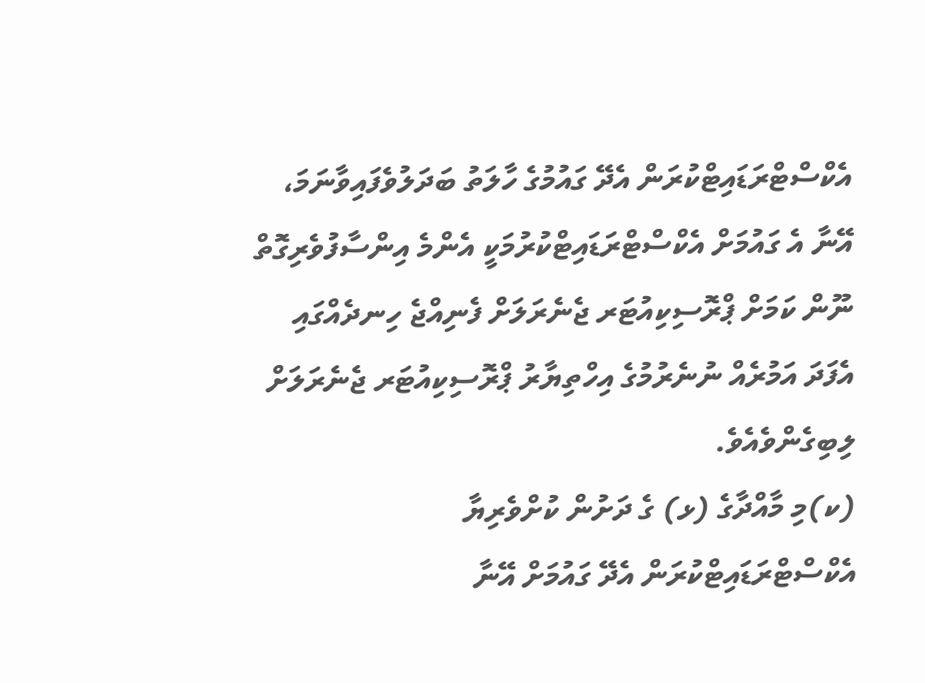އެކްސްޓްރަޑައިޓްކުރަން އެދޭ ގައުމުގެ ހާލަތު ބަދަލުވެފައިވާނަމަ، އޭނާ އެ ގައުމަށް އެކްސްޓްރަޑައިޓްކުރުމަކީ އެންމެ އިންސާފުވެރިގޮތް ނޫން ކަމަށް ޕްރޮސިކިއުޓަރ ޖެނެރަލަށް ފެނިއްޖެ ހިނދެއްގައި އެފަދަ އަމުރެއް ނުނެރުމުގެ އިހްތިޔާރު ޕްރޮސިކިއުޓަރ ޖެނެރަލަށް ލިބިގެންވެއެވެ.
(ކ)މި މާއްދާގެ (ޅ) ގެ ދަށުން ކުށްވެރިޔާ އެކްސްޓްރަޑައިޓްކުރަން އެދޭ ގައުމަށް އޭނާ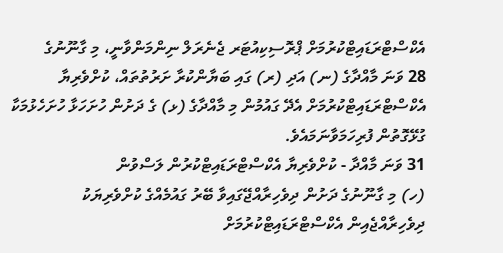އެކްސްޓްރަޑައިޓްކުރުމަށް ޕްރޮސިކިއުޓަރ ޖެނެރަލް ނިންމަންވާނީ، މި ގާނޫނުގެ
28 ވަނަ މާއްދާގެ (ނ) އަދި (ރ) ގައި ބަޔާންކުރާ ށަރުތުތައް، ކުށްވެރިޔާ އެކްސްޓްރަޑައިޓްކުރުމަށް އެދޭ ގައުމުން މި މާއްދާގެ (ޅ) ގެ ދަށުން ހުށަހަޅާ ހުށަހެޅުމަކާ ގުޅޭގޮތުން ފުރިހަމަވާނަމައެވެ.
31 ވަނަ މާއްދާ - ކުށްވެރިޔާ އެކްސްޓްރަޑައިޓްކުރުން ލަސްވުން
(ހ) މި ގާނޫނުގެ ދަށުން ދިވެހިރާއްޖޭގައިވާ ބޭރު ގައުމެއްގެ ކުށްވެރިޔަކު ދިވެހިރާއްޖެއިން އެކްސްޓްރަޑައިޓްކުރުމަށް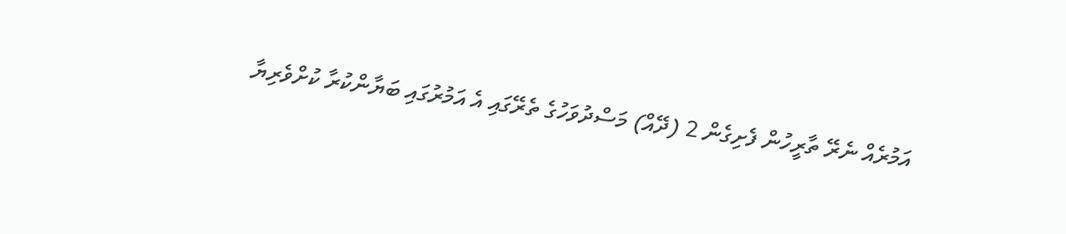އަމުރެއް ނެރޭ ތާރީހުން ފެށިގެން 2 (ދޭއް) މަސްދުވަހުގެ ތެރޭގައި އެ އަމުރުގައި ބަޔާންކުރާ ކުށްވެރިޔާ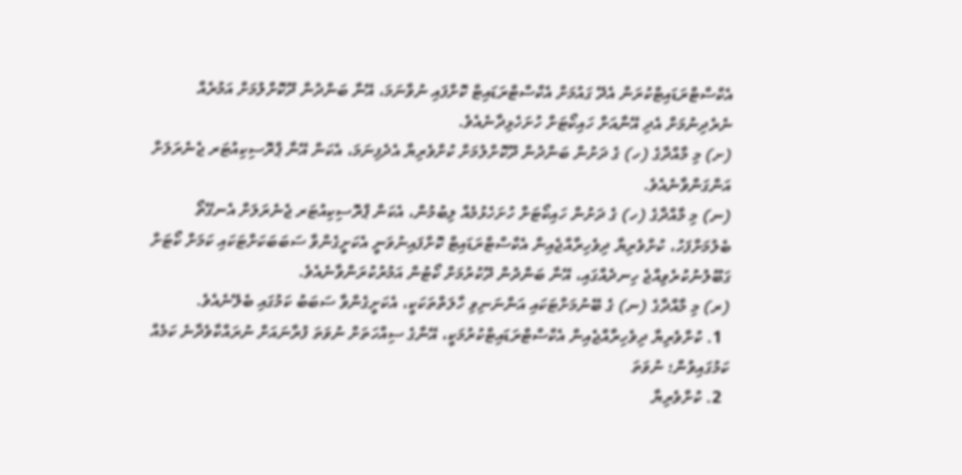އެކްސްޓްރަޑައިޓްކުރަން އެދޭ ގައުމަށް އެކްސްޓްރަޑައިޓް ކޮށްފައި ނުވާނަމަ، އޭނާ ބަންދުން ދޫކޮށްލުމަށް އަމުރެއް ނެރެދިނުމަށް އެދި އޭނާއަށް ހައިކޯޓަށް ހުށަހެޅިދާނެއެވެ.
(ށ) މި މާއްދާގެ (ހ) ގެ ދަށުން ބަންދުން ދޫކޮށްލުމަށް ކުށްވެރިޔާ އެދެފިނަމަ، އެކަން އޭނާ ޕްރޮސިކިއުޓަރ ޖެނެރަލަށް އަންގަންވާނެއެވެ.
(ނ) މި މާއްދާގެ (ހ) ގެ ދަށުން ހައިކޯޓަށް ހުށަހެޅުމެއް ލިބުމުން، އެކަން ޕްރޮސިކިއުޓަރ ޖެނެރަލަށް އެނގޭތޯ ބެލުމަށްފަހު، ކުށްވެރިޔާ ދިވެހިރާއްޖެއިން އެކްސްޓްރަޑައިޓް ކޮށްފައިނުވަނީ އެކަށީގެންވާ ސަބަބަކަށްޓަކައި ކަމަށް ކޯޓަށް ގަބޫލުނުކުރެވިއްޖެ ހިނދެއްގައި، އޭނާ ބަންދުން ދޫކުރުމަށް ކޯޓުން އަމުރުކުރަންވާނެއެވެ.
(ރ) މި މާއްދާގެ (ނ) ގެ ބޭނުމަށްޓަކައި އަންނަނިވި ހާލަތްތަކަކީ، އެކަށީގެންވާ ސަބަބު ކަމުގައި ބެލޭނެއެވެ.
  1. ކުށްވެރިޔާ ދިވެހިރާއްޖެއިން އެކްސްޓްރަޑައިޓްކުރުމަކީ، އޭނާގެ ސިއްހަތަށް ނުވަތަ ފުރާނައަށް ނުރައްކާވެދާނެ ކަމެއް ކަމުގައިވުން؛ ނުވަތަ
  2. ކުށްވެރިޔާ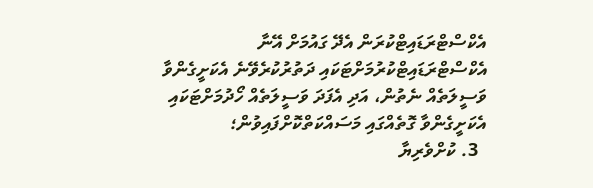އެކްސްޓްރަޑައިޓްކުރަން އެދޭ ގައުމަށް އޭނާ އެކްސްޓްރަޑައިޓްކުރުމަށްޓަކައި ދަތުރުކުރެވޭނެ އެކަށީގެންވާ ވަސީލަތެއް ނެތުން، އަދި އެފަދަ ވަސީލަތެއް ހޯދުމަށްޓަކައި އެކަށީގެންވާ ގޮތެއްގައި މަސައްކަތްކޮށްފައިވުން؛
  3. ކުށްވެރިޔާ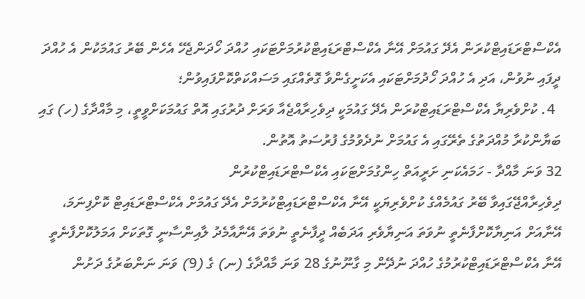އެކްސްޓްރަޑައިޓްކުރަން އެދޭ ގައުމަށް އޭނާ އެކްސްޓްރަޑައިޓްކުރުމަށްޓަކައި ހުއްދަ ހޯދަންޖެހޭ އެހެން ބޭރު ގައުމަކުން އެ ހުއްދަ ދީފައި ނުވުން، އަދި އެ ހުއްދަ ހޯދުމަށްޓަކައި އެކަށީގެންވާ ގޮތެއްގައި މަސައްކަތްކޮށްފައިވުން؛
  4. ކުށްވެރިޔާ އެކްސްޓްރަޑައިޓްކުރަން އެދޭ ގައުމަކީ ދިވެހިރާއްޖެއާ ވަރަށް ދުރުގައި އޮތް ގައުމަކަށްވީތީ، މި މާއްދާގެ (ހ) ގައި ބަޔާންކުރާ މުއްދަތުގެ ތެރޭގައި އެ ގައުމަށް ނުދެވުމުގެ ފުރުސަތު އޮތުން.
32 ވަނަ މާއްދާ - ހަމައެކަނި ށަރީއަތް ހިންގުމަށްޓަކައި އެކްސްޓްރަޑައިޓްކުރުން
ދިވެހިރާއްޖޭގައިވާ ބޭރު ގައުމެއްގެ ކުށްވެރިޔަކީ އޭނާ އެކްސްޓްރަޑައިޓްކުރުމަށް އެދޭ ގައުމަށް އެކްސްޓްރަޑައިޓް ކޮށްފިނަމަ، އޭނާއަށް އަނިޔާކޮށްފާނެތީ ނުވަތަ އަނިޔާވެރި އަދަބެއް ދީފާނެތީ ނުވަތަ އޭނާއާމެދު ލާއިންސާނީ ގޮތަކަށް އަމަލުކޮށްފާނެތީ އޭނާ އެކްސްޓްރަޑައިޓްކުރުމުގެ ހުއްދަ ނުދޭން މި ގާނޫނުގެ 28 ވަނަ މާއްދާގެ (ނ) ގެ (9) ވަނަ ނަންބަރުގެ ދަށުން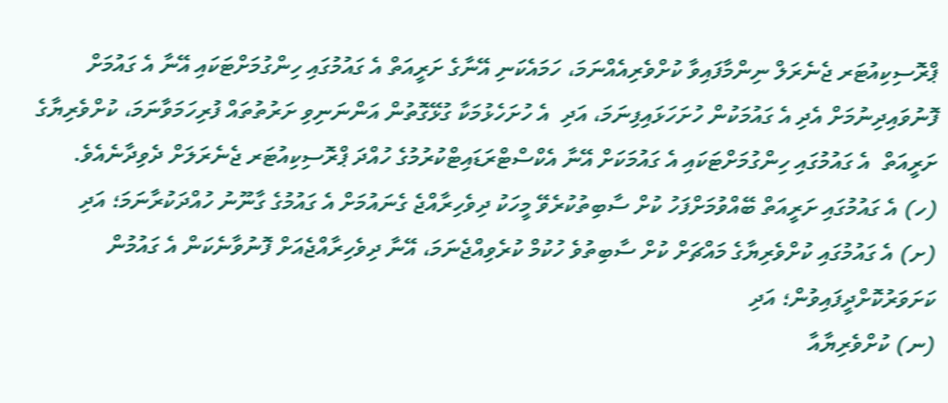ޕްރޮސިކިއުޓަރ ޖެނެރަލް ނިންމާފައިވާ ކުށްވެރިއެއްނަމަ، ހަމައެކަނި އޭނާގެ ށަރީއަތް އެ ގައުމުގައި ހިންގުމަށްޓަކައި އޭނާ އެ ގައުމަށް ފޮނުވައިދިނުމަށް އެދި އެ ގައުމަކުން ހުށަހަޅައިފިނަމަ، އަދި  އެ ހުށަހެޅުމަކާ ގުޅޭގޮތުން އަންނަނިވި ށަރުތުތައް ފުރިހަމަވާނަމަ، ކުށްވެރިޔާގެ ށަރީއަތް  އެ ގައުމުގައި ހިންގުމަށްޓަކައި އެ ގައުމަކަށް އޭނާ އެކްސްޓްރަޑައިޓްކުރުމުގެ ހުއްދަ ޕްރޮސިކިއުޓަރ ޖެނެރަލަށް ދެވިދާނެއެވެ.
(ހ) އެ ގައުމުގައި ށަރީއަތް ބޭއްވުމަށްފަހު ކުށް ސާބިތުކުރެވޭ މީހަކު ދިވެހިރާއްޖެ ގެނައުމަށް އެ ގައުމުގެ ގާނޫނު ހުއްދަކުރާނަމަ؛ އަދި
(ށ) އެ ގައުމުގައި ކުށްވެރިޔާގެ މައްޗަށް ކުށް ސާބިތުވެ ހުކުމް ކުރެވިއްޖެނަމަ، އޭނާ ދިވެހިރާއްޖެއަށް ފޮނުވާނެކަން އެ ގައުމުން ކަށަވަރުކޮށްދީފައިވުން؛ އަދި
(ނ) ކުށްވެރިޔާއާ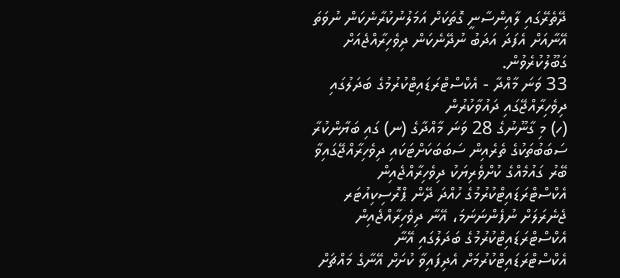ދޭތެރޭގައި ލާއިންސާނީ ގޮތަކަށް އަމަލުނުކުރާނެކަން ނުވަތަ އޭނާއަށް އެފަދަ އަދަބު ނުދޭނެކަން ދިވެހިރާއްޖެއަށް ގަބޫލުކުރެވުން.
33 ވަނަ މާއްދާ - އެކްސްޓްރަޑައިޓްކުރުމުގެ ބަދަލުގައި ދިވެހިރާއްޖޭގައި ދައުވާކުރުން
(ހ) މި ގާނޫނުގެ 28 ވަނަ މާއްދާގެ (ނ) ގައި ބަޔާންކުރާ ސަބަބުތަކުގެ ތެރެއިން ސަބަބަކަށްޓަކައި ދިވެހިރާއްޖޭގައިވާ ބޭރު ގައުމެއްގެ ކުށްވެރިޔަކު ދިވެހިރާއްޖެއިން އެކްސްޓްރަޑައިޓްކުރުމުގެ ހުއްދަ ދޭން ޕްރޮސިކިއުޓަރ ޖެނެރަލަށް ނުފެންނަނަމަ، އޭނާ ދިވެހިރާއްޖެއިން އެކްސްޓްރަޑައިޓްކުރުމުގެ ބަދަލުގައި އޭނާ އެކްސްޓްރަޑައިޓްކުރުމަށް އެދިފައިވާ ކުށަށް އޭނާގެ މައްޗަށް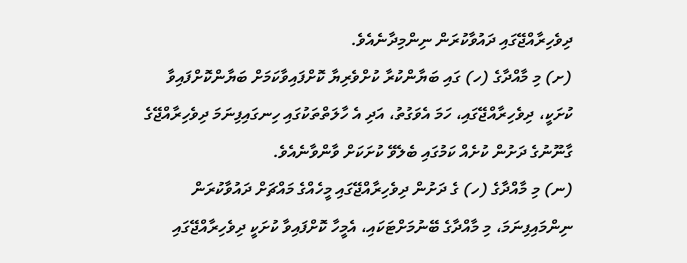ދިވެހިރާއްޖޭގައި ދައުވާކުރަން ނިންމިދާނެއެވެ.
(ށ) މި މާއްދާގެ (ހ) ގައި ބަޔާންކުރާ ކުށްވެރިޔާ ކޮށްފައިވާކަމަށް ބަޔާންކޮށްފައިވާ ކުށަކީ، ދިވެހިރާއްޖޭގައި، ހަމަ އެވަގުތު، އަދި އެ ހާލަތްތަކުގައި ހިނގައިފިނަމަ ދިވެހިރާއްޖޭގެ ގާނޫނުގެ ދަށުން ކުށެއް ކަމުގައި ބެލެވޭ ކުށަކަށް ވާންވާނެއެވެ.
(ނ) މި މާއްދާގެ (ހ) ގެ ދަށުން ދިވެހިރާއްޖޭގައި މީހެއްގެ މައްޗަށް ދައުވާކުރަން ނިންމައިފިނަމަ، މި މާއްދާގެ ބޭނުމަށްޓަކައި، އެމީހާ ކޮށްފައިވާ ކުށަކީ ދިވެހިރާއްޖޭގައި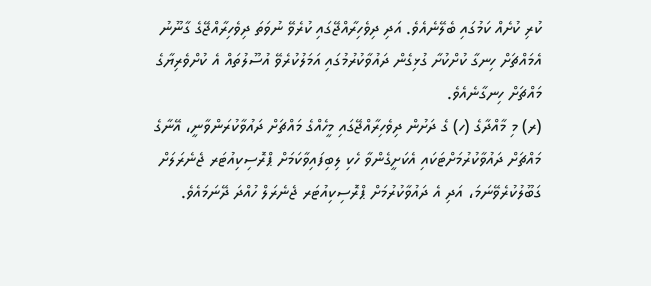ކުރި ކުށެއް ކަމުގައި ބެލޭނެއެވެ. އަދި ދިވެހިރާއްޖޭގައި ކުރެވޭ ނުވަތަ ދިވެހިރާއްޖޭގެ ގާނޫނު އެމައްޗަށް ހިނގާ ކުށްކުށާ ގުޅިގެން ދައުވާކުރުމުގައި އަމަލުކުރެވޭ އުސޫލުތައް އެ ކުށްވެރިޔާގެ މައްޗަށް ހިނގާނެއެވެ.
(ރ) މި މާއްދާގެ (ހ) ގެ ދަށުން ދިވެހިރާއްޖޭގައި މީހެއްގެ މައްޗަށް ދައުވާކުރަންވާނީ، އޭނާގެ މައްޗަށް ދައުވާކުރުމަށްޓަކައި އެކަށީގެންވާ ހެކި ލިބިފައިވާކަމަށް ޕްރޮސިކިއުޓަރ ޖެނެރަލަށް ގަބޫލުކުރެވޭނަމަ، އަދި އެ ދައުވާކުރުމަށް ޕްރޮސިކިއުޓަރ ޖެނެރަލް ހުއްދަ ދޭނަމައެވެ.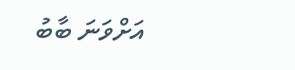އަށްވަނަ ބާބު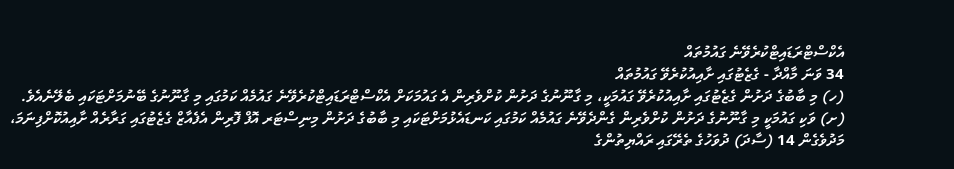އެކްސްޓްރަޑައިޓްކުރެވޭނެ ގައުމުތައް
34 ވަނަ މާއްދާ - ގެޒެޓުގައި ށާއިއުކުރެވޭ ގައުމުތައް
(ހ) މި ބާބުގެ ދަށުން ގެޒެޓުގައި ށާއިއުކުރެވޭ ގައުމަކީ، މި ގާނޫނުގެ ދަށުން ކުށްވެރިން އެ ގައުމަކަށް އެކްސްޓްރަޑައިޓްކުރެވޭނެ ގައުމެއް ކަމުގައި މި ގާނޫނުގެ ބޭނުމަށްޓަކައި ބެލޭނެއެވެ.
(ށ) ވަކި ގައުމަކީ މި ގާނޫނުގެ ދަށުން ކުށްވެރިން ގެންދެވޭނެ ގައުމެއް ކަމުގައި ކަނޑައެޅުމަށްޓަކައި މި ބާބުގެ ދަށުން މިނިސްޓަރ އޮފް ފޮރިން އެފެއާޒް ގެޒެޓުގައި ގަރާރެއް ށާއިއުކޮށްފިނަމަ، މަދުވެގެން 14 (ސާދަ) ދުވަހުގެ ތެރޭގައި ރައްޔިތުންގެ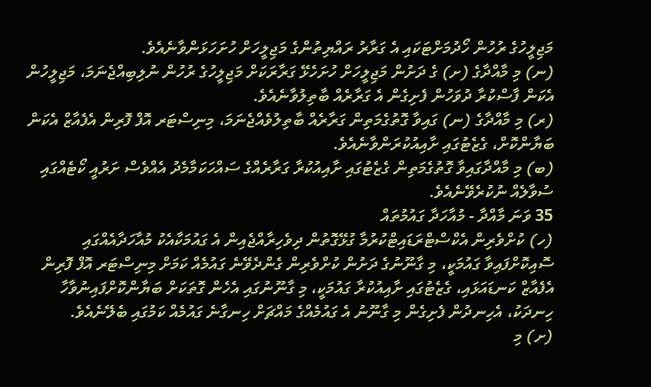މަޖިލީހުގެ ރުހުން ހޯދުމަށްޓަކައި އެ ގަރާރު ރައްޔިތުންގެ މަޖިލީހަށް ހުށަހަޅަންވާނެއެވެ.
(ނ) މި މާއްދާގެ (ށ) ގެ ދަށުން މަޖިލީހަށް ހުށަހެޅޭ ގަރާރަކަށް މަޖިލީހުގެ ރުހުން ނުލިބިއްޖެނަމަ، މަޖިލީހުން އެކަން ފާސްކުރާ ދުވަހުން ފެށިގެން އެ ގަރާރެއް ބާތިލުވާނެއެވެ.
(ރ) މި މާއްދާގެ (ނ) ގައިވާ ގޮތުގެމަތިން ގަރާރެއް ބާތިލުވެއްޖެނަމަ، މިނިސްޓަރ އޮފް ފޮރިން އެފެއާޒް އެކަން ބަޔާންކޮށް، ގެޒެޓުގައި ށާއިއުކުރަންވާނެއެވެ.
(ބ) މި މާއްދާގައިވާ ގޮތުގެމަތިން ގެޒެޓުގައި ށާއިއުކުރާ ގަރާރެއްގެ ސައްހަކަމާމެދު އެއްވެސް ށަރުއީ ކޯޓެއްގައި ސުވާލެއް ނުކުރެވޭނެއެވެ.
35 ވަނަ މާއްދާ - މުއާހަދާ ގައުމުތައް
(ހ) ކުށްވެރިން އެކްސްޓްރަޑައިޓްކުރުމާ ގުޅޭގޮތުން ދިވެހިރާއްޖެއިން އެ ގައުމަކާއެކު މުއާހަދާއެއްގައި ސޮއިކޮށްފައިވާ ގައުމަކީ، މި ގާނޫނުގެ ދަށުން ކުށްވެރިން ގެންދެވޭނެ ގައުމެއް ކަމަށް މިނިސްޓަރ އޮފް ފޮރިން އެފެއާޒް ކަނޑައަޅައި، ގެޒެޓުގައި ށާއިއުކުރާ ގައުމަކީ، މި ގާނޫނުގައި އެހެން ގޮތަކަށް ބަޔާންކޮށްފައިނުވާހާ ހިނދަކު، އެހިނދުން ފެށިގެން މި ގާނޫނު އެ ގައުމެއްގެ މައްޗަށް ހިނގާނެ ގައުމެއް ކަމުގައި ބެލޭނެއެވެ.
(ށ) މި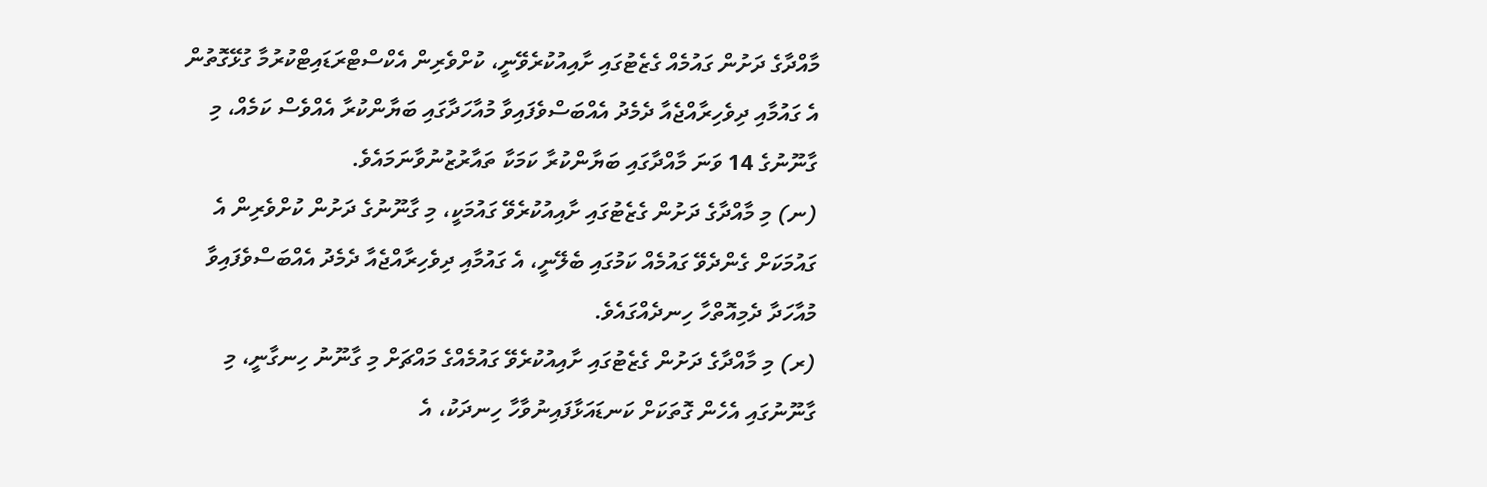މާއްދާގެ ދަށުން ގައުމެއް ގެޒެޓުގައި ށާއިއުކުރެވޭނީ، ކުށްވެރިން އެކްސްޓްރަޑައިޓްކުރުމާ ގުޅޭގޮތުން އެ ގައުމާއި ދިވެހިރާއްޖެއާ ދެމެދު އެއްބަސްވެފައިވާ މުއާހަދާގައި ބަޔާންކުރާ އެއްވެސް ކަމެއް، މި ގާނޫނުގެ 14 ވަނަ މާއްދާގައި ބަޔާންކުރާ ކަމަކާ ތައާރުޒުނުވާނަމައެވެ.
(ނ) މި މާއްދާގެ ދަށުން ގެޒެޓުގައި ށާއިއުކުރެވޭ ގައުމަކީ، މި ގާނޫނުގެ ދަށުން ކުށްވެރިން އެ ގައުމަކަށް ގެންދެވޭ ގައުމެއް ކަމުގައި ބެލޭނީ، އެ ގައުމާއި ދިވެހިރާއްޖެއާ ދެމެދު އެއްބަސްވެފައިވާ މުއާހަދާ ދެމިއޮތްހާ ހިނދެއްގައެވެ.
(ރ) މި މާއްދާގެ ދަށުން ގެޒެޓުގައި ށާއިއުކުރެވޭ ގައުމެއްގެ މައްޗަށް މި ގާނޫނު ހިނގާނީ، މި ގާނޫނުގައި އެހެން ގޮތަކަށް ކަނޑައަޅާފައިނުވާހާ ހިނދަކު، އެ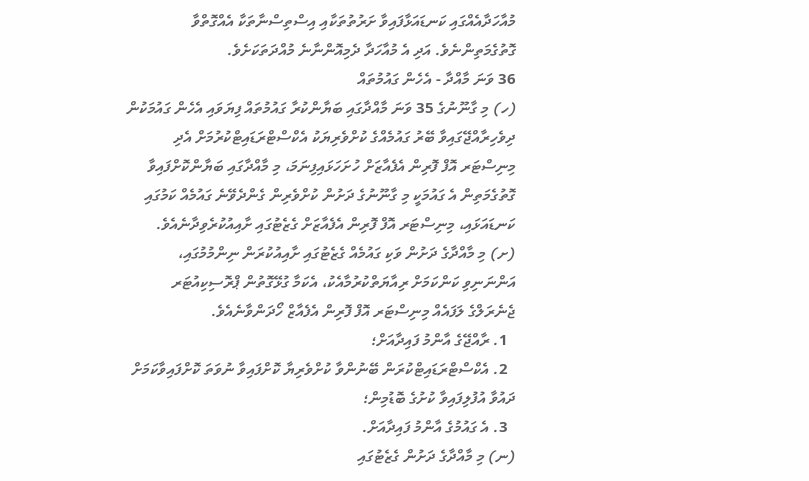މުއާހަދާއެއްގައި ކަނޑައަޅާފައިވާ ށަރުތުތަކާއި އިސްތިސްނާތަކާ އެއްގޮތްވާ ގޮތުގެމަތިންނެވެ. އަދި އެ މުއާހަދާ ދެމިއޮންނާނެ މުއްދަތަކަށެވެ.
36 ވަނަ މާއްދާ - އެހެން ގައުމުތައް
(ހ) މި ގާނޫނުގެ 35 ވަނަ މާއްދާގައި ބަޔާންކުރާ ގައުމުތައް ފިޔަވައި އެހެން ގައުމަކުން ދިވެހިރާއްޖޭގައިވާ ބޭރު ގައުމެއްގެ ކުށްވެރިޔަކު އެކްސްޓްރަޑައިޓްކުރުމަށް އެދި މިނިސްޓަރ އޮފް ފޮރިން އެފެއާޒަށް ހުށަހަޅައިފިނަމަ، މި މާއްދާގައި ބަޔާންކޮށްފައިވާ ގޮތުގެމަތިން އެ ގައުމަކީ މި ގާނޫނުގެ ދަށުން ކުށްވެރިން ގެންދެވޭނެ ގައުމެއް ކަމުގައި ކަނޑައަޅައި، މިނިސްޓަރ އޮފް ފޮރިން އެފެއާޒަށް ގެޒެޓުގައި ށާއިއުކުރެވިދާނެއެވެ.
(ށ) މި މާއްދާގެ ދަށުން ވަކި ގައުމެއް ގެޒެޓުގައި ށާއިއުކުރަން ނިންމުމުގައި، އަންނަނިވި ކަންކަމަށް ރިއާޔަތްކުރުމާއެކު، އެކަމާ ގުޅޭގޮތުން ޕްރޮސިކިއުޓަރ ޖެނެރަލްގެ ލަފައެއް މިނިސްޓަރ އޮފް ފޮރިން އެފެއާޒް ހޯދަންވާނެއެވެ.
  1. ރާއްޖޭގެ އާންމު ފައިދާއަށް؛
  2. އެކްސްޓްރަޑައިޓްކުރަން ބޭނުންވާ ކުށްވެރިޔާ ކޮށްފައިވާ ނުވަތަ ކޮށްފައިވާކަމަށް ދައުވާ އުފުލިފައިވާ ކުށުގެ ބޮޑުމިން؛
  3. އެ ގައުމުގެ އާންމު ފައިދާއަށް.
(ނ) މި މާއްދާގެ ދަށުން ގެޒެޓުގައި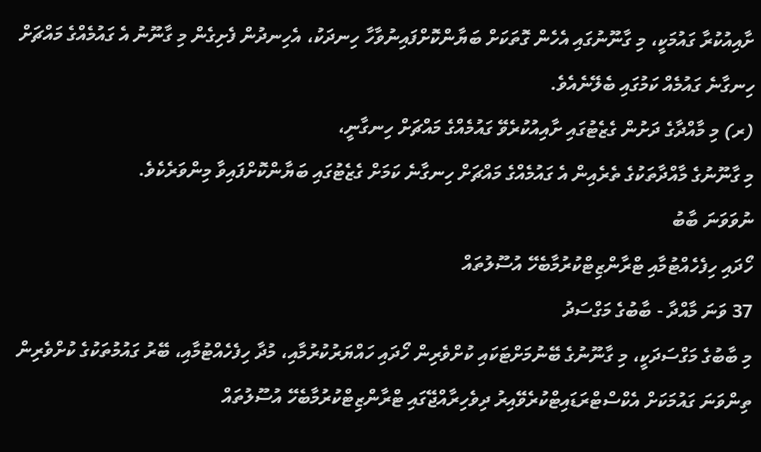ށާއިއުކުރާ ގައުމަކީ، މި ގާނޫނުގައި އެހެން ގޮތަކަށް ބަޔާންކޮށްފައިނުވާހާ ހިނދަކު، އެހިނދުން ފެށިގެން މި ގާނޫނު އެ ގައުމެއްގެ މައްޗަށް ހިނގާނެ ގައުމެއް ކަމުގައި ބެލޭނެއެވެ.
(ރ) މި މާއްދާގެ ދަށުން ގެޒެޓުގައި ށާއިއުކުރެވޭ ގައުމެއްގެ މައްޗަށް ހިނގާނީ،
މި ގާނޫނުގެ މާއްދާތަކުގެ ތެރެއިން އެ ގައުމެއްގެ މައްޗަށް ހިނގާނެ ކަމަށް ގެޒެޓުގައި ބަޔާންކޮށްފައިވާ މިންވަރެކެވެ.
ނުވަވަނަ ބާބު
ހޯދައި ހިފެހެއްޓުމާއި ޓްރާންޒިޓްކުރުމާބެހޭ އުސޫލުތައް
37 ވަނަ މާއްދާ - ބާބުގެ މަގްސަދު
މި ބާބުގެ މަގްސަދަކީ، މި ގާނޫނުގެ ބޭނުމަށްޓަކައި ކުށްވެރިން ހޯދައި ހައްޔަރުކުރުމާއި، މުދާ ހިފެހެއްޓުމާއި، ބޭރު ގައުމުތަކުގެ ކުށްވެރިން ތިންވަނަ ގައުމަކަށް އެކްސްޓްރަޑައިޓްކުރެވޭއިރު ދިވެހިރާއްޖޭގައި ޓްރާންޒިޓްކުރުމާބެހޭ އުސޫލުތައް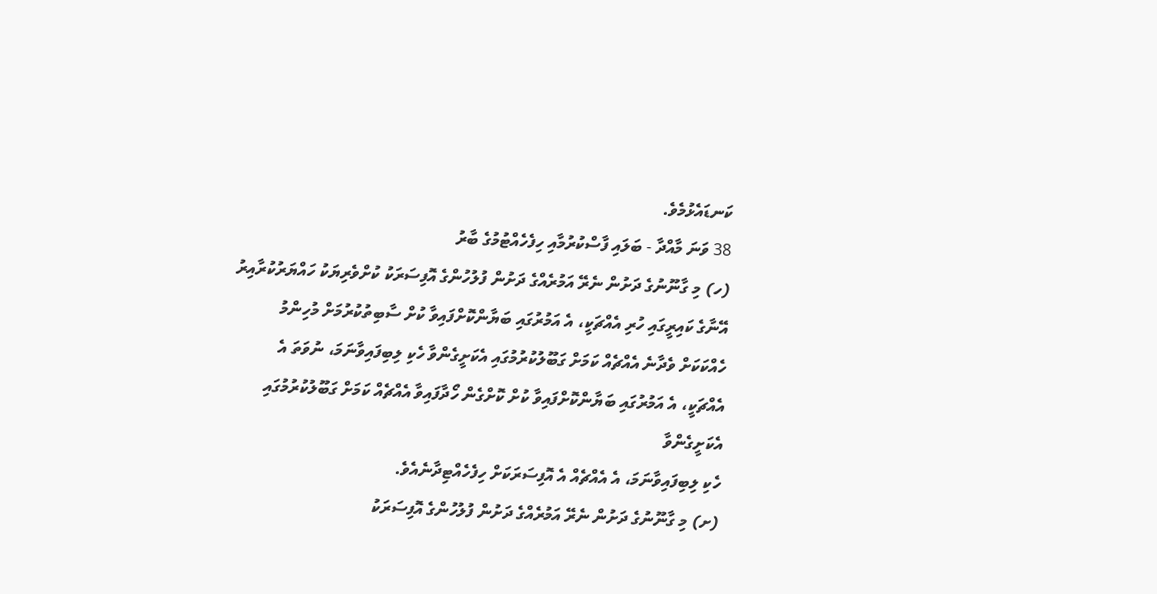ކަނޑައެޅުމެވެ.
38 ވަނަ މާއްދާ - ބަލައި ފާސްކުރުމާއި ހިފެހެއްޓުމުގެ ބާރު
(ހ) މި ގާނޫނުގެ ދަށުން ނެރޭ އަމުރެއްގެ ދަށުން ފުލުހުންގެ އޮފިސަރަކު ކުށްވެރިޔަކު ހައްޔަރުކުރާއިރު އޭނާގެ ކައިރީގައި ހުރި އެއްޗަކީ، އެ އަމުރުގައި ބަޔާންކޮށްފައިވާ ކުށް ސާބިތުކުރުމަށް މުހިންމު ހެއްކަކަށް ވެދާނެ އެއްޗެއް ކަމަށް ގަބޫލުކުރުމުގައި އެކަށީގެންވާ ހެކި ލިބިފައިވާނަމަ، ނުވަތަ އެ އެއްޗަކީ، އެ އަމުރުގައި ބަޔާންކޮށްފައިވާ ކުށް ކޮށްގެން ހޯދާފައިވާ އެއްޗެއް ކަމަށް ގަބޫލުކުރުމުގައި އެކަށީގެންވާ
ހެކި ލިބިފައިވާނަމަ، އެ އެއްޗެއް އެ އޮފިސަރަކަށް ހިފެހެއްޓިދާނެއެވެ.
(ށ) މި ގާނޫނުގެ ދަށުން ނެރޭ އަމުރެއްގެ ދަށުން ފުލުހުންގެ އޮފިސަރަކު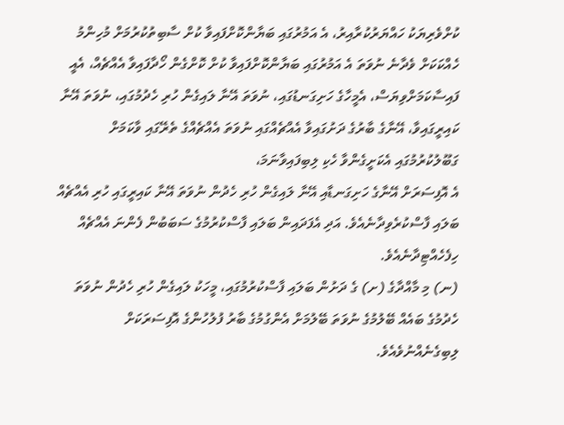ކުށްވެރިޔަކު ހައްޔަރުކުރާއިރު، އެ އަމުރުގައި ބަޔާންކޮށްފައިވާ ކުށް ސާބިތުކުރުމަށް މުހިންމު ހެއްކަކަށް ވެދާނެ ނުވަތަ އެ އަމުރުގައި ބަޔާންކޮށްފައިވާ ކުށް ކޮށްގެން ހޯދާފައިވާ އެއްޗެއް، އެއީ ފައިސާކަމަށްވިޔަސް، އެމީހާގެ ހަށިގަނޑުގައި، ނުވަތަ އޭނާ ލައިގެން ހުރި ހެދުމުގައި، ނުވަތަ އޭނާ ކައިރީގައިވާ، އޭނާގެ ބާރުގެ ދަށުގައިވާ އެއްޗެއްގައި ނުވަތަ އެއްޗެއްގެ ތެރޭގައި ވާކަމަށް ގަބޫލުކުރުމުގައި އެކަށީގެންވާ ހެކި ލިބިފައިވާނަމަ،
އެ އޮފިސަރަށް އޭނާގެ ހަށިގަނޑާއި އޭނާ ލައިގެން ހުރި ހެދުން ނުވަތަ އޭނާ ކައިރީގައި ހުރި އެއްޗެއް ބަލައި ފާސްކުރެވިދާނެއެވެ. އަދި އެފަދައިން ބަލައި ފާސްކުރުމުގެ ސަބަބުން ފެންނަ އެއްޗެއް ހިފެހެއްޓިދާނެއެވެ.
(ނ) މި މާއްދާގެ (ށ) ގެ ދަށުން ބަލައި ފާސްކުރުމުގައި، މީހަކު ލައިގެން ހުރި ހެދުން ނުވަތަ ހެދުމުގެ ބައެއް ބޭލުމުގެ ނުވަތަ ބޭލުމަށް އެންގުމުގެ ބާރު ފުލުހުންގެ އޮފިސަރަކަށް ލިބިގެނެއްނުވެއެވެ.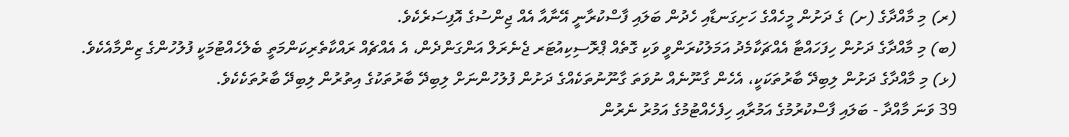(ރ) މި މާއްދާގެ (ށ) ގެ ދަށުން މީހެއްގެ ހަށިގަނޑާއި ހެދުން ބަލައި ފާސްކުރާނީ އޭނާއާ އެއް ޖިންސުގެ އޮފިސަރެކެވެ.
(ބ) މި މާއްދާގެ ދަށުން ހިފަހައްޓާ އެއްޗަކާމެދު އަމަލުކުރަންވީ ވަކި ގޮތެއް ޕްރޮސިކިއުޓަރ ޖެނެރަލް އަންގަންދެން، އެ އެއްޗެއް ރައްކާތެރިކަންމަތީ ބެލެހެއްޓުމަކީ ފުލުހުންގެ ޒިންމާއެކެވެ.
(ޅ) މި މާއްދާގެ ދަށުން ލިބިދޭ ބާރުތަކަކީ، އެހެން ގާނޫނެއް ނުވަތަ ގާނޫނުތަކެއްގެ ދަށުން ފުލުހުންނަށް ލިބިދޭ ބާރުތަކުގެ އިތުރުން ލިބިދޭ ބާރުތަކެކެވެ.
39 ވަނަ މާއްދާ - ބަލައި ފާސްކުރުމުގެ އަމުރާއި ހިފެހެއްޓުމުގެ އަމުރު ނެރުން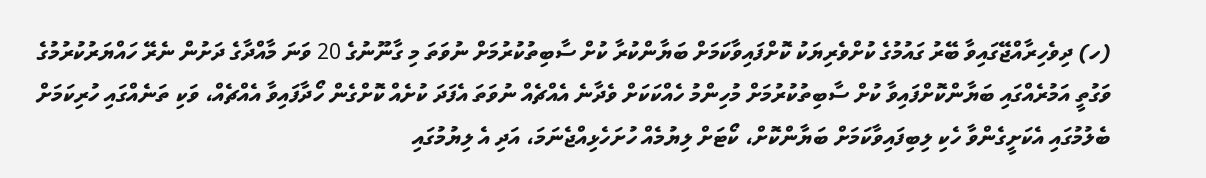(ހ) ދިވެހިރާއްޖޭގައިވާ ބޭރު ގައުމުގެ ކުށްވެރިޔަކު ކޮށްފައިވާކަމަށް ބަޔާންކުރާ ކުށް ސާބިތުކުރުމަށް ނުވަތަ މި ގާނޫނުގެ 20 ވަނަ މާއްދާގެ ދަށުން ނެރޭ ހައްޔަރުކުރުމުގެ ވަގުތީ އަމުރެއްގައި ބަޔާންކޮށްފައިވާ ކުށް ސާބިތުކުރުމަށް މުހިންމު ހެއްކަކަށް ވެދާނެ އެއްޗެއް ނުވަތަ އެފަދަ ކުށެއް ކޮށްގެން ހޯދާފައިވާ އެއްޗެއް، ވަކި ތަނެއްގައި ހުރިކަމަށް ބެލުމުގައި އެކަށީގެންވާ ހެކި ލިބިފައިވާކަމަށް ބަޔާންކޮށް، ކޯޓަށް ލިޔުމެއް ހުށަހެޅިއްޖެނަމަ، އަދި އެ ލިޔުމުގައި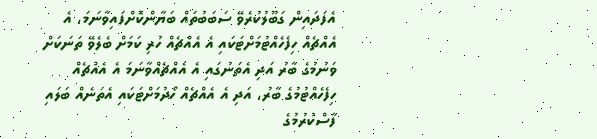އެފަދައިން ގަބޫލުކުރެވޭ ސަބަބުތައް ބަޔާންކޮށްފައިވާނަމަ، އެ އެއްޗެއް ހިފެހެއްޓުމަށްޓަކައި އެ އެއްޗެއް ހުރި ކަމަށް ބެލެވޭ ތަނަކަށް ވަނުމުގެ ބާރު އަދި އެތަނުގައި އެ އެއްޗެއްވާނަމަ އެ އެއްޗެއް ހިފެހެއްޓުމުގެ ބާރު، އަދި އެ އެއްޗެއް ހޯދުމަށްޓަކައި އެތަނެއް ބަލައި ފާސްކުރުމުގެ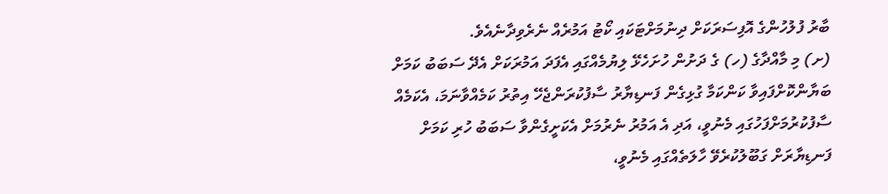ބާރު ފުލުހުންގެ އޮފިސަރަކަށް ދިނުމަށްޓަކައި ކޯޓު އަމުރެއް ނެރެވިދާނެއެވެ.
(ށ) މި މާއްދާގެ (ހ) ގެ ދަށުން ހުށަހެޅޭ ލިޔުމެއްގައި އެފަދަ އަމުރަކަށް އެދޭ ސަބަބު ކަމަށް ބަޔާންކޮށްފައިވާ ކަންކަމާ ގުޅިގެން ފަނޑިޔާރު ސާފުކުރަންޖެހޭ އިތުރު ކަމެއްވާނަމަ، އެކަމެއް ސާފުކުރުމަށްފަހުގައި މެނުވީ، އަދި އެ އަމުރު ނެރުމަށް އެކަށީގެންވާ ސަބަބު ހުރި ކަމަށް ފަނޑިޔާރަށް ގަބޫލުކުރެވޭ ހާލަތެއްގައި މެނުވީ،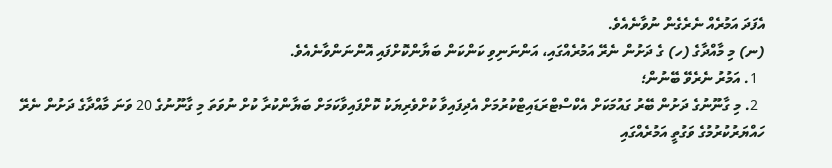އެފަދަ އަމުރެއް ނެރެގެން ނުވާނެއެވެ.
(ނ) މި މާއްދާގެ (ހ) ގެ ދަށުން ނެރޭ އަމުރެއްގައި، އަންނަނިވި ކަންކަން ބަޔާންކޮށްފައި އޮންނަންވާނެއެވެ.
  1. އަމުރު ނެރެވޭ ބޭނުން؛
  2. މި ގާނޫނުގެ ދަށުން ބޭރު ގައުމަކަށް އެކްސްޓްރަޑައިޓްކުރުމަށް އެދިފައިވާ ކުށްވެރިޔަކު ކޮށްފައިވާކަމަށް ބަޔާންކުރާ ކުށް ނުވަތަ މި ގާނޫނުގެ 20 ވަނަ މާއްދާގެ ދަށުން ނެރޭ ހައްޔަރުކުރުމުގެ ވަގުތީ އަމުރެއްގައި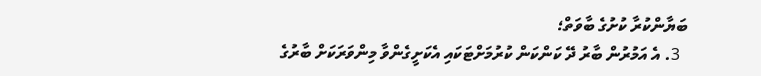ބަޔާންކުރާ ކުށުގެ ބާވަތް؛
  3. އެ އަމުރުން ބާރު ދޭ ކަންކަން ކުރުމަށްޓަކައި އެކަށީގެންވާ މިންވަރަކަށް ބާރުގެ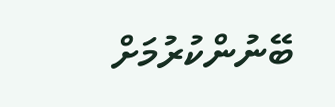ބޭނުންކުރުމަށް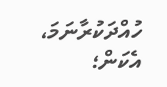ހުއްދަކުރާނަމަ، އެކަން؛